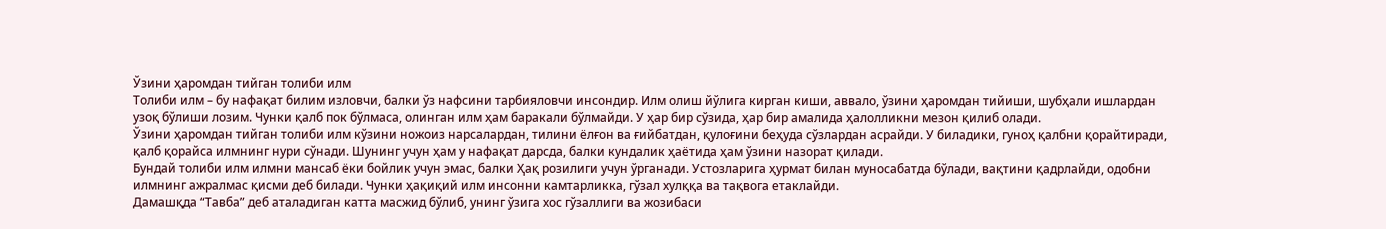Ўзини ҳаромдан тийган толиби илм
Толиби илм – бу нафақат билим изловчи, балки ўз нафсини тарбияловчи инсондир. Илм олиш йўлига кирган киши, аввало, ўзини ҳаромдан тийиши, шубҳали ишлардан узоқ бўлиши лозим. Чунки қалб пок бўлмаса, олинган илм ҳам баракали бўлмайди. У ҳар бир сўзида, ҳар бир амалида ҳалолликни мезон қилиб олади.
Ўзини ҳаромдан тийган толиби илм кўзини ножоиз нарсалардан, тилини ёлғон ва ғийбатдан, қулоғини беҳуда сўзлардан асрайди. У биладики, гуноҳ қалбни қорайтиради, қалб қорайса илмнинг нури сўнади. Шунинг учун ҳам у нафақат дарсда, балки кундалик ҳаётида ҳам ўзини назорат қилади.
Бундай толиби илм илмни мансаб ёки бойлик учун эмас, балки Ҳақ розилиги учун ўрганади. Устозларига ҳурмат билан муносабатда бўлади, вақтини қадрлайди, одобни илмнинг ажралмас қисми деб билади. Чунки ҳақиқий илм инсонни камтарликка, гўзал хулққа ва тақвога етаклайди.
Дамашқда “Тавба” деб аталадиган катта масжид бўлиб, унинг ўзига хос гўзаллиги ва жозибаси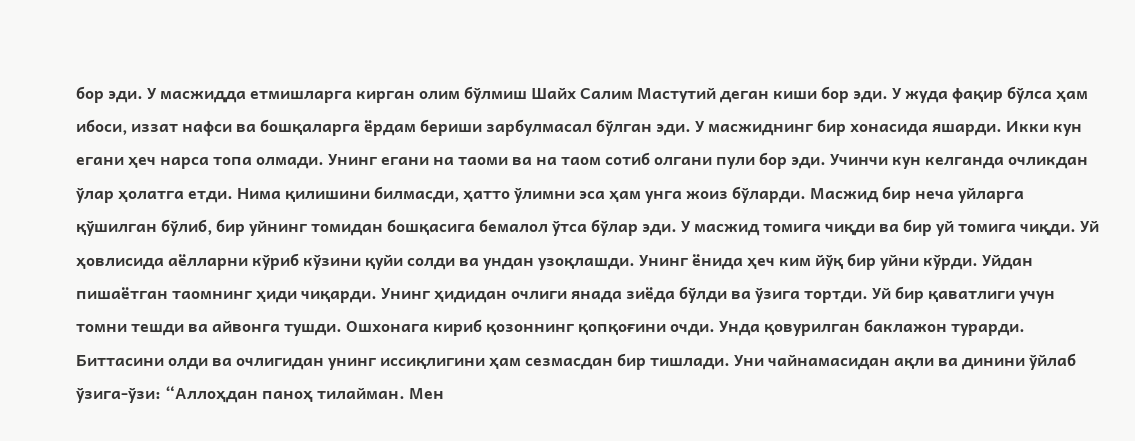бор эди. У масжидда етмишларга кирган олим бўлмиш Шайх Салим Мастутий деган киши бор эди. У жуда фақир бўлса ҳам ибоси, иззат нафси ва бошқаларга ёрдам бериши зарбулмасал бўлган эди. У масжиднинг бир хонасида яшарди. Икки кун егани ҳеч нарса топа олмади. Унинг егани на таоми ва на таом сотиб олгани пули бор эди. Учинчи кун келганда очликдан ўлар ҳолатга етди. Нима қилишини билмасди, ҳатто ўлимни эса ҳам унга жоиз бўларди. Масжид бир неча уйларга қўшилган бўлиб, бир уйнинг томидан бошқасига бемалол ўтса бўлар эди. У масжид томига чиқди ва бир уй томига чиқди. Уй ҳовлисида аёлларни кўриб кўзини қуйи солди ва ундан узоқлашди. Унинг ёнида ҳеч ким йўқ бир уйни кўрди. Уйдан пишаётган таомнинг ҳиди чиқарди. Унинг ҳидидан очлиги янада зиёда бўлди ва ўзига тортди. Уй бир қаватлиги учун томни тешди ва айвонга тушди. Ошхонага кириб қозоннинг қопқоғини очди. Унда қовурилган баклажон турарди. Биттасини олди ва очлигидан унинг иссиқлигини ҳам сезмасдан бир тишлади. Уни чайнамасидан ақли ва динини ўйлаб ўзига-ўзи: “Аллоҳдан паноҳ тилайман. Мен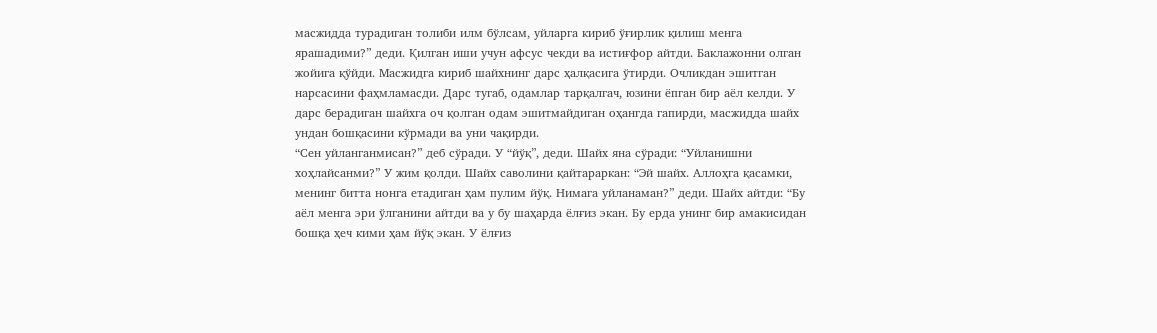масжидда турадиган толиби илм бўлсам, уйларга кириб ўғирлик қилиш менга ярашадими?” деди. Қилган иши учун афсус чекди ва истиғфор айтди. Баклажонни олган жойига қўйди. Масжидга кириб шайхнинг дарс ҳалқасига ўтирди. Очликдан эшитган нарсасини фаҳмламасди. Дарс тугаб, одамлар тарқалгач, юзини ёпган бир аёл келди. У дарс берадиган шайхга оч қолган одам эшитмайдиган оҳангда гапирди, масжидда шайх ундан бошқасини кўрмади ва уни чақирди.
“Сен уйланганмисан?” деб сўради. У “йўқ”, деди. Шайх яна сўради: “Уйланишни хоҳлайсанми?” У жим қолди. Шайх саволини қайтараркан: “Эй шайх. Аллоҳга қасамки, менинг битта нонга етадиган ҳам пулим йўқ. Нимага уйланаман?” деди. Шайх айтди: “Бу аёл менга эри ўлганини айтди ва у бу шаҳарда ёлғиз экан. Бу ерда унинг бир амакисидан бошқа ҳеч кими ҳам йўқ экан. У ёлғиз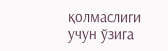қолмаслиги учун ўзига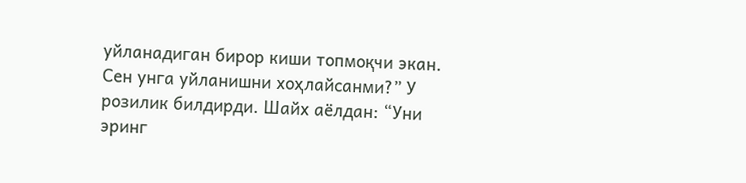уйланадиган бирор киши топмоқчи экан. Сен унга уйланишни хоҳлайсанми?” У розилик билдирди. Шайх аёлдан: “Уни эринг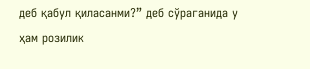деб қабул қиласанми?” деб сўраганида у ҳам розилик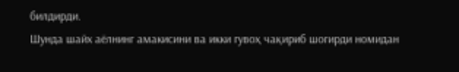билдирди.
Шунда шайх аёлнинг амакисини ва икки гувоҳ чақириб шогирди номидан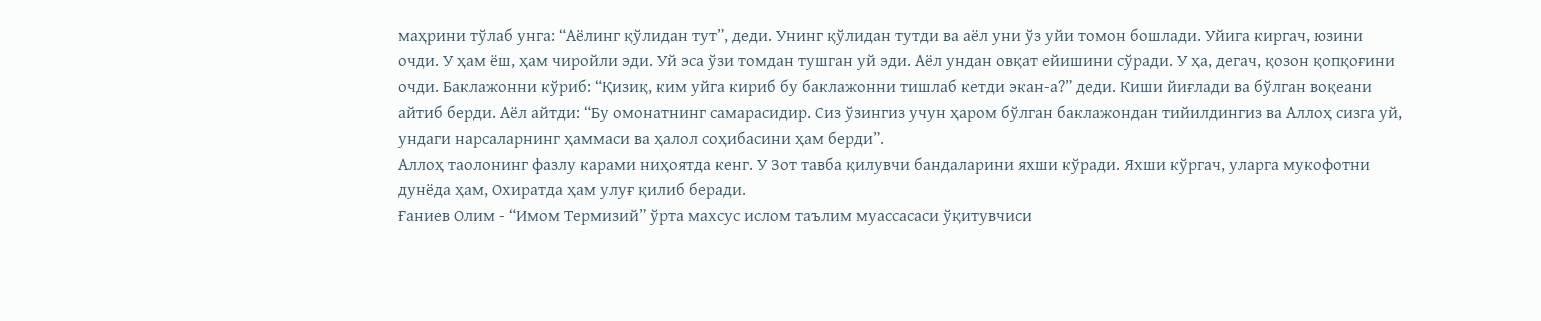маҳрини тўлаб унга: “Аёлинг қўлидан тут”, деди. Унинг қўлидан тутди ва аёл уни ўз уйи томон бошлади. Уйига киргач, юзини очди. У ҳам ёш, ҳам чиройли эди. Уй эса ўзи томдан тушган уй эди. Аёл ундан овқат ейишини сўради. У ҳа, дегач, қозон қопқоғини очди. Баклажонни кўриб: “Қизиқ, ким уйга кириб бу баклажонни тишлаб кетди экан-а?” деди. Киши йиғлади ва бўлган воқеани айтиб берди. Аёл айтди: “Бу омонатнинг самарасидир. Сиз ўзингиз учун ҳаром бўлган баклажондан тийилдингиз ва Аллоҳ сизга уй, ундаги нарсаларнинг ҳаммаси ва ҳалол соҳибасини ҳам берди”.
Аллоҳ таолонинг фазлу карами ниҳоятда кенг. У Зот тавба қилувчи бандаларини яхши кўради. Яхши кўргач, уларга мукофотни дунёда ҳам, Охиратда ҳам улуғ қилиб беради.
Ғаниев Олим - “Имом Термизий” ўрта махсус ислом таълим муассасаси ўқитувчиси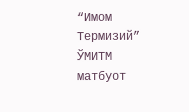“Имом Термизий” ЎМИТМ матбуот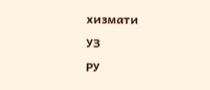хизмати
УЗ
РУ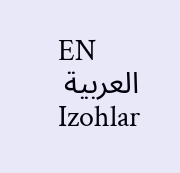EN
العربية
Izohlar